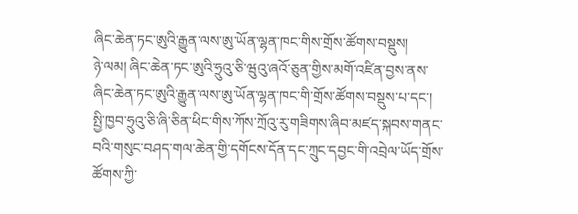ཞིང་ཆེན་ཏང་ཨུའི་རྒྱུན་ལས་ཨུ་ཡོན་ལྷན་ཁང་གིས་གྲོས་ཚོགས་བསྡུས།
ཉེ་ལམ། ཞིང་ཆེན་ཏང་ཨུའི་ཧྲུའུ་ཅི་ཝུའུ་ཞའོ་ཅུན་གྱིས་མགོ་འཛིན་བྱས་ནས་ཞིང་ཆེན་ཏང་ཨུའི་རྒྱུན་ལས་ཨུ་ཡོན་ལྷན་ཁང་གི་གྲོས་ཚོགས་བསྡུས་པ་དང་། སྤྱི་ཁྱབ་ཧྲུའུ་ཅི་ཞི་ཅིན་ཕིང་གིས་ཀོས་ཀྲོའུ་རུ་གཟིགས་ཞིབ་མཛད་སྐབས་གནང་བའི་གསུང་བཤད་གལ་ཆེན་གྱི་དགོངས་དོན་དང་ཀྲུང་དབྱང་གི་འབྲེལ་ཡོད་གྲོས་ཚོགས་ཀྱི་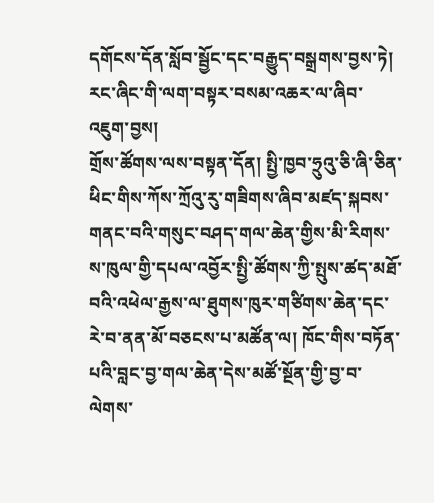དགོངས་དོན་སློབ་སྦྱོང་དང་བརྒྱུད་བསྒྲགས་བྱས་ཏེ། རང་ཞིང་གི་ལག་བསྟར་བསམ་འཆར་ལ་ཞིབ་འཇུག་བྱས།
གྲོས་ཚོགས་ལས་བསྟན་དོན། སྤྱི་ཁྱབ་ཧྲུའུ་ཅི་ཞི་ཅིན་ཕིང་གིས་ཀོས་ཀྲོའུ་རུ་གཟིགས་ཞིབ་མཛད་སྐབས་གནང་བའི་གསུང་བཤད་གལ་ཆེན་གྱིས་མི་རིགས་ས་ཁུལ་གྱི་དཔལ་འབྱོར་སྤྱི་ཚོགས་ཀྱི་སྤུས་ཚད་མཐོ་བའི་འཕེལ་རྒྱས་ལ་ཐུགས་ཁུར་གཙིགས་ཆེན་དང་རེ་བ་ནན་མོ་བཅངས་པ་མཚོན་ལ། ཁོང་གིས་བཏོན་པའི་བླང་བྱ་གལ་ཆེན་དེས་མཚོ་སྔོན་གྱི་བྱ་བ་ལེགས་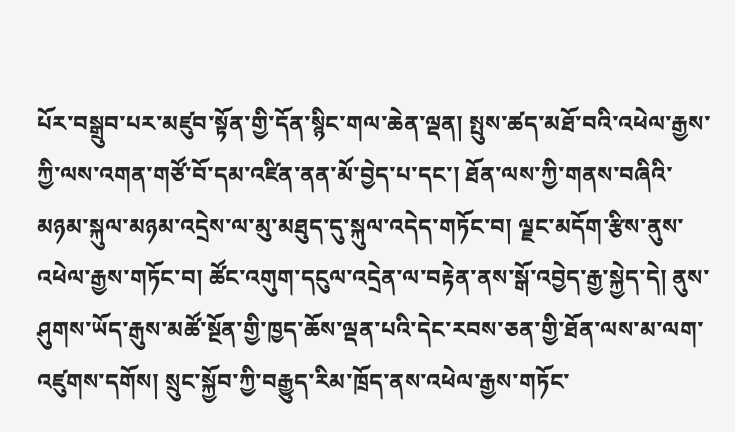པོར་བསྒྲུབ་པར་མཛུབ་སྟོན་གྱི་དོན་སྙིང་གལ་ཆེན་ལྡན། སྤུས་ཚད་མཐོ་བའི་འཕེལ་རྒྱས་ཀྱི་ལས་འགན་གཙོ་བོ་དམ་འཛིན་ནན་མོ་བྱེད་པ་དང་། ཐོན་ལས་ཀྱི་གནས་བཞིའི་མཉམ་སྐུལ་མཉམ་འདྲེས་ལ་མུ་མཐུད་དུ་སྐུལ་འདེད་གཏོང་བ། ལྗང་མདོག་རྩིས་ནུས་འཕེལ་རྒྱས་གཏོང་བ། ཚོང་འགུག་དངུལ་འདྲེན་ལ་བརྟེན་ནས་སྒོ་འབྱེད་རྒྱ་སྐྱེད་དེ། ནུས་ཤུགས་ཡོད་རྒུས་མཚོ་སྔོན་གྱི་ཁྱད་ཆོས་ལྡན་པའི་དེང་རབས་ཅན་གྱི་ཐོན་ལས་མ་ལག་འཛུགས་དགོས། སྲུང་སྐྱོབ་ཀྱི་བརྒྱུད་རིམ་ཁྲོད་ནས་འཕེལ་རྒྱས་གཏོང་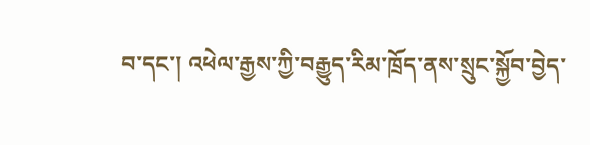བ་དང་། འཕེལ་རྒྱས་ཀྱི་བརྒྱུད་རིམ་ཁྲོད་ནས་སྲུང་སྐྱོབ་བྱེད་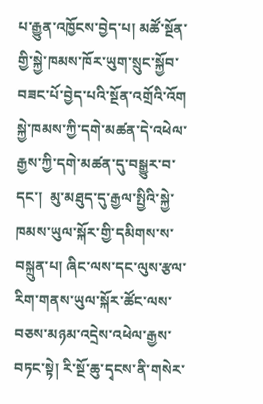པ་རྒྱུན་འཁྱོངས་བྱེད་པ། མཚོ་སྔོན་གྱི་སྐྱེ་ཁམས་ཁོར་ཡུག་སྲུང་སྐྱོབ་བཟང་པོ་བྱེད་པའི་སྔོན་འགྲོའི་འོག སྐྱེ་ཁམས་ཀྱི་དགེ་མཚན་དེ་འཕེལ་རྒྱས་ཀྱི་དགེ་མཚན་དུ་བསྒྱུར་བ་དང་།  མུ་མཐུད་དུ་རྒྱལ་སྤྱིའི་སྐྱེ་ཁམས་ཡུལ་སྐོར་གྱི་དམིགས་ས་བསྐྲུན་པ། ཞིང་ལས་དང་ལུས་རྩལ་རིག་གནས་ཡུལ་སྐོར་ཚོང་ལས་བཅས་མཉམ་འདྲེས་འཕེལ་རྒྱས་བཏང་སྟེ། རི་སྔོ་ཆུ་དྭངས་ནི་གསེར་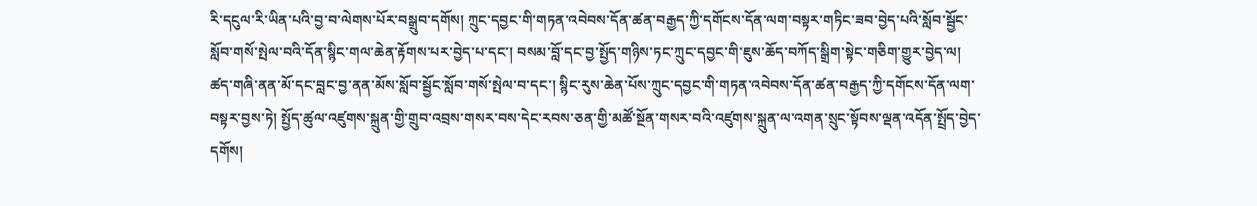རི་དངུལ་རི་ཡིན་པའི་བྱ་བ་ལེགས་པོར་བསྒྲུབ་དགོས། ཀྲུང་དབྱང་གི་གཏན་འབེབས་དོན་ཚན་བརྒྱད་ཀྱི་དགོངས་དོན་ལག་བསྟར་གཏིང་ཟབ་བྱེད་པའི་སློབ་སྦྱོང་སློབ་གསོ་སྤེལ་བའི་དོན་སྙིང་གལ་ཆེན་རྟོགས་པར་བྱེད་པ་དང་། བསམ་བློ་དང་བྱ་སྤྱོད་གཉིས་ཏང་ཀྲུང་དབྱང་གི་ཇུས་ཆོད་བཀོད་སྒྲིག་སྟེང་གཅིག་གྱུར་བྱེད་ལ། ཚད་གཞི་ནན་མོ་དང་བླང་བྱ་ནན་མོས་སློབ་སྦྱོང་སློབ་གསོ་སྤེལ་བ་དང་། སྙིང་རུས་ཆེན་པོས་ཀྲུང་དབྱང་གི་གཏན་འབེབས་དོན་ཚན་བརྒྱད་ཀྱི་དགོངས་དོན་ལག་བསྟར་བྱས་ཏེ། སྤྱོད་ཚུལ་འཛུགས་སྐྲུན་གྱི་གྲུབ་འབྲས་གསར་བས་དེང་རབས་ཅན་གྱི་མཚོ་སྔོན་གསར་བའི་འཛུགས་སྐྲུན་ལ་འགན་སྲུང་སྟོབས་ལྡན་འདོན་སྤྲོད་བྱེད་དགོས།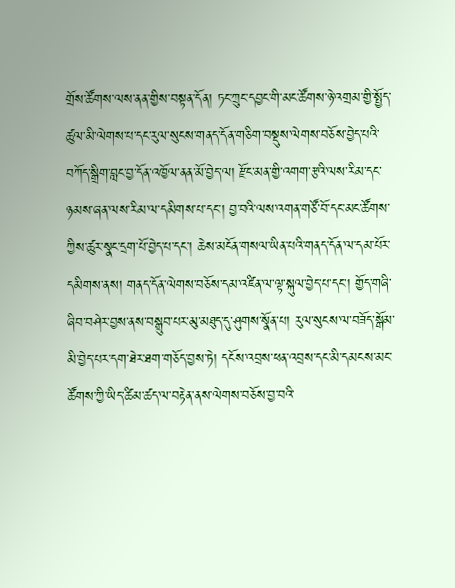གྲོས་ཚོགས་ལས་ནན་གྱིས་བསྟན་དོན། ཏང་ཀྲུང་དབྱང་གི་མང་ཚོགས་ཉེ་འགྲམ་གྱི་སྤྱོད་ཚུལ་མི་ལེགས་པ་དང་རུལ་སུངས་གནད་དོན་གཅིག་བསྡུས་ལེགས་བཅོས་བྱེད་པའི་བཀོད་སྒྲིག་བླང་བྱ་དོན་འཁྱོལ་ནན་མོ་བྱེད་ལ། རྫོང་མན་གྱི་འགག་རྩའི་ལས་རིམ་དང་ཉམས་ཞན་ལས་རིམ་ལ་དམིགས་པ་དང་། བྱ་བའི་ལས་འགན་གཙོ་བོ་དང་མང་ཚོགས་ཀྱིས་ཚུར་སྣང་དྲག་པོ་བྱེད་པ་དང་། ཆེས་མངོན་གསལ་ཡིན་པའི་གནད་དོན་ལ་དམ་པོར་དམིགས་ནས། གནད་དོན་ལེགས་བཅོས་དམ་འཛིན་ལ་ལྟ་སྐུལ་བྱེད་པ་དང་། གྱོད་གཞི་ཞིབ་བཤེར་བྱས་ནས་བསྒྲུབ་པར་མུ་མཐུད་དུ་ཤུགས་སྣོན་པ། རུལ་སུངས་ལ་བཟོད་སྒོམ་མི་བྱེད་པར་དག་ཐེར་ཐག་གཅོད་བྱས་ཏེ། དངོས་འབྲས་ཕན་འབྲས་དང་མི་དམངས་མང་ཚོགས་ཀྱི་ཡིད་ཚིམ་ཚད་ལ་བརྟེན་ནས་ལེགས་བཅོས་བྱ་བའི་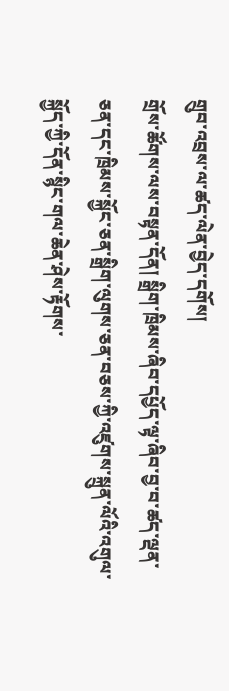གྲུབ་འབྲས་ལ་ཚད་ལེན་བྱེད་དགོས།
གྲོས་ཚོགས་ལས་བསྟན་དོན། སྒྲིག་ཁྲིམས་ཞིབ་དཔྱོད་ལྟ་ཞིབ་བྱ་བ་ཚད་ལྡན་ཅན་དང་ཁྲིམས་སྐྱོང་ཅན་སྒྲིག་ལུགས་ཅན་བཅས་ཀྱི་འཛུགས་སྐྲུན་ལོའི་འགུལ་སྐྱོད་ཀྱི་དོན་སྙིང་གལ་ཆེན་ཤེས་རྟོགས་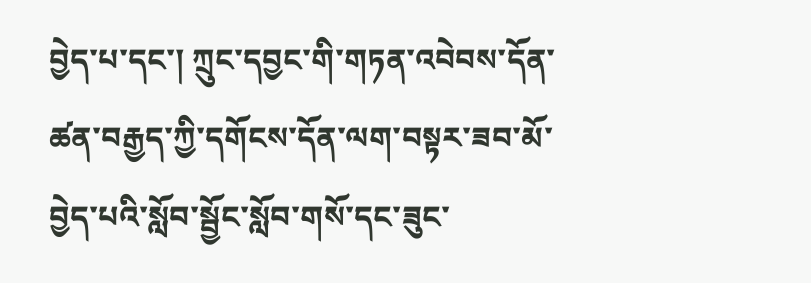བྱེད་པ་དང་། ཀྲུང་དབྱང་གི་གཏན་འབེབས་དོན་ཚན་བརྒྱད་ཀྱི་དགོངས་དོན་ལག་བསྟར་ཟབ་མོ་བྱེད་པའི་སློབ་སྦྱོང་སློབ་གསོ་དང་ཟུང་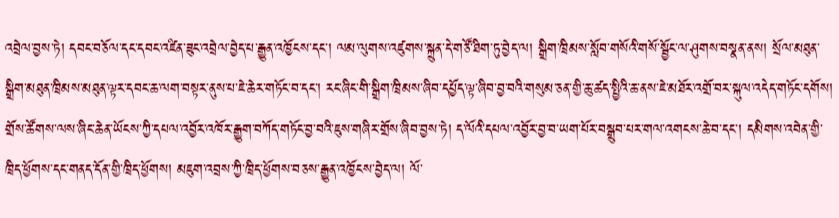འབྲེལ་བྱས་ཏེ། དབང་བཅོལ་དང་དབང་འཛིན་ཟུང་འབྲེལ་བྱེད་པ་རྒྱུན་འཁྱོངས་དང་། ལམ་ལུགས་འཛུགས་སྐྲུན་དེ་གཙོ་ཐིག་ཏུ་བྱེད་ལ། སྒྲིག་ཁྲིམས་སློབ་གསོའི་གསོ་སྦྱོང་ལ་ཤུགས་བསྣན་ནས། སྲོལ་མཐུན་སྒྲིག་མཐུན་ཁྲིམས་མཐུན་ལྟར་དབང་ཆ་ལག་བསྟར་ནུས་པ་ཇེ་ཆེར་གཏོང་བ་དང་། རང་ཞིང་གི་སྒྲིག་ཁྲིམས་ཞིབ་དཔྱོད་ལྟ་ཞིབ་བྱ་བའི་གསུམ་ཅན་གྱི་ཆུ་ཚད་སྤྱིའི་ཆ་ནས་ཇེ་མཐོར་འགྲོ་བར་སྐུལ་འདེད་གཏོང་དགོས།
གྲོས་ཚོགས་ལས་ཞིང་ཆེན་ཡོངས་ཀྱི་དཔལ་འབྱོར་འཁོར་རྒྱུག་བཀོད་གཏོང་བྱ་བའི་ཇུས་གཞིར་གྲོས་ཞིབ་བྱས་ཏེ། ད་ལོའི་དཔལ་འབྱོར་བྱ་བ་ཡག་པོར་བསྒྲུབ་པར་གལ་འགངས་ཆེ་བ་དང་། དམིགས་འབེན་གྱི་ཁྲིད་ཕྱོགས་དང་གནད་དོན་གྱི་ཁྲིད་ཕྱོགས། མཇུག་འབྲས་ཀྱི་ཁྲིད་ཕྱོགས་བཅས་རྒྱུན་འཁྱོངས་བྱེད་ལ། ལོ་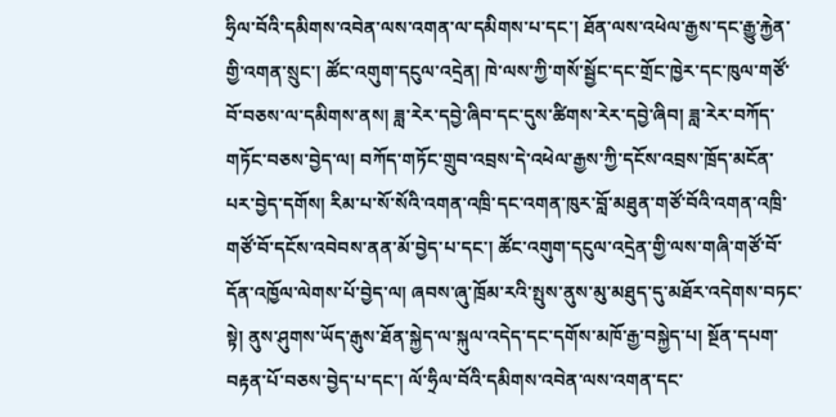ཧྲིལ་བོའི་དམིགས་འབེན་ལས་འགན་ལ་དམིགས་པ་དང་། ཐོན་ལས་འཕེལ་རྒྱས་དང་རྒྱུ་རྐྱེན་གྱི་འགན་སྲུང་། ཚོང་འགུག་དངུལ་འདྲེན། ཁེ་ལས་ཀྱི་གསོ་སྦྱོང་དང་གྲོང་ཁྱེར་དང་ཁུལ་གཙོ་བོ་བཅས་ལ་དམིགས་ནས། ཟླ་རེར་དབྱེ་ཞིབ་དང་དུས་ཚིགས་རེར་དབྱེ་ཞིབ། ཟླ་རེར་བཀོད་གཏོང་བཅས་བྱེད་ལ། བཀོད་གཏོང་གྲུབ་འབྲས་དེ་འཕེལ་རྒྱས་ཀྱི་དངོས་འབྲས་ཁྲོད་མངོན་པར་བྱེད་དགོས། རིམ་པ་སོ་སོའི་འགན་འཁྲི་དང་འགན་ཁུར་བློ་མཐུན་གཙོ་བོའི་འགན་འཁྲི་གཙོ་བོ་དངོས་འབེབས་ནན་མོ་བྱེད་པ་དང་། ཚོང་འགུག་དངུལ་འདྲེན་གྱི་ལས་གཞི་གཙོ་བོ་དོན་འཁྱོལ་ལེགས་པོ་བྱེད་ལ། ཞབས་ཞུ་ཁྲོམ་རའི་སྤུས་ནུས་མུ་མཐུད་དུ་མཐོར་འདེགས་བཏང་སྟེ། ནུས་ཤུགས་ཡོད་རྒུས་ཐོན་སྐྱེད་ལ་སྐུལ་འདེད་དང་དགོས་མཁོ་རྒྱ་བསྐྱེད་པ། སྔོན་དཔག་བརྟན་པོ་བཅས་བྱེད་པ་དང་། ལོ་ཧྲིལ་བོའི་དམིགས་འབེན་ལས་འགན་དང་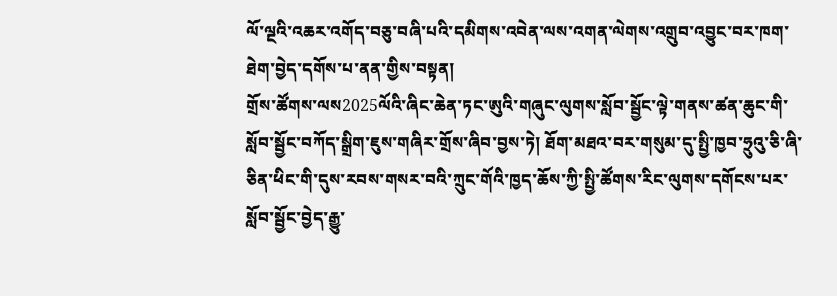ལོ་ལྔའི་འཆར་འགོད་བཅུ་བཞི་པའི་དམིགས་འབེན་ལས་འགན་ལེགས་འགྲུབ་འབྱུང་བར་ཁག་ཐེག་བྱེད་དགོས་པ་ནན་གྱིས་བསྟན།
གྲོས་ཚོགས་ལས2025ལོའི་ཞིང་ཆེན་ཏང་ཨུའི་གཞུང་ལུགས་སློབ་སྦྱོང་ལྟེ་གནས་ཚན་ཆུང་གི་སློབ་སྦྱོང་བཀོད་སྒྲིག་ཇུས་གཞིར་གྲོས་ཞིབ་བྱས་ཏེ། ཐོག་མཐའ་བར་གསུམ་དུ་སྤྱི་ཁྱབ་ཧྲུའུ་ཅི་ཞི་ཅིན་ཕིང་གི་དུས་རབས་གསར་བའི་ཀྲུང་གོའི་ཁྱད་ཆོས་ཀྱི་སྤྱི་ཚོགས་རིང་ལུགས་དགོངས་པར་སློབ་སྦྱོང་བྱེད་རྒྱུ་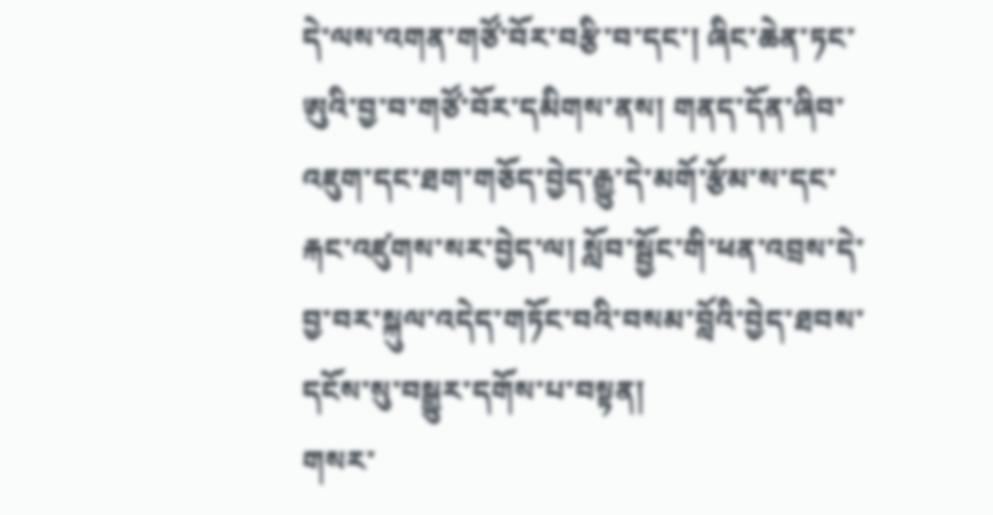དེ་ལས་འགན་གཙོ་བོར་བརྩི་བ་དང་། ཞིང་ཆེན་ཏང་ཨུའི་བྱ་བ་གཙོ་བོར་དམིགས་ནས། གནད་དོན་ཞིབ་འཇུག་དང་ཐག་གཅོད་བྱེད་རྒྱུ་དེ་མགོ་རྩོམ་ས་དང་རྐང་འཛུགས་སར་བྱེད་ལ། སློབ་སྦྱོང་གི་ཕན་འབྲས་དེ་བྱ་བར་སྐུལ་འདེད་གཏོང་བའི་བསམ་བློའི་བྱེད་ཐབས་དངོས་སུ་བསྒྱུར་དགོས་པ་བསྟན།
གསར་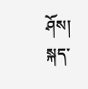ཤོས།
སྐད་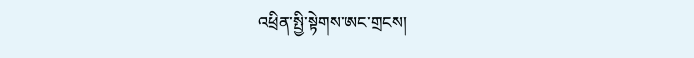འཕྲིན་སྤྱི་སྟེགས་ཨང་གྲངས།